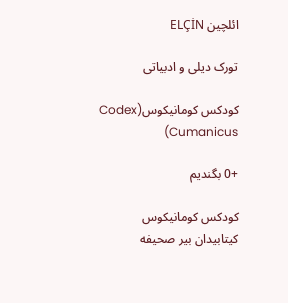ائلچین ELÇİN

تورک دیلی و ادبیاتی

کودکس کومانیکوس(Codex Cumanicus)

+0 بگندیم

کودکس کومانیکوس کیتابیدان بیر صحیفه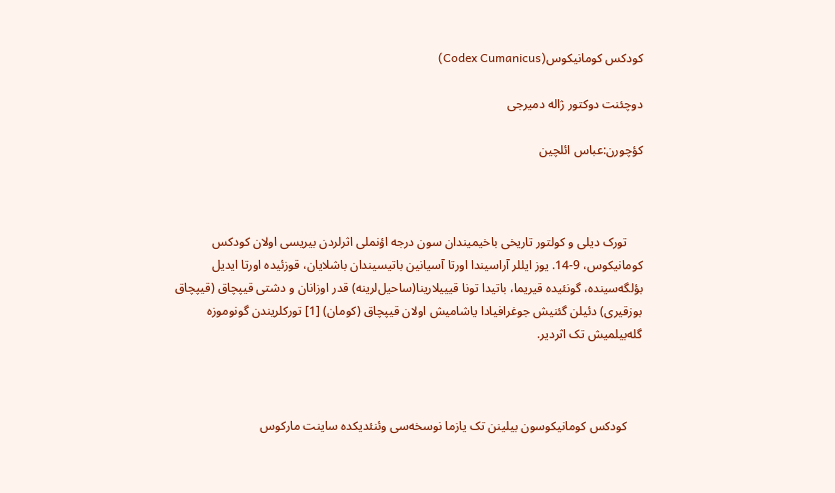کودکس کومانیکوس(Codex Cumanicus)

دوچئنت دوکتور ژاله دمیرجی

کؤچورن:عباس ائلچین



     تورک دیلی و کولتور تاریخی باخیمیندان سون درجه اؤنملی اثرلردن بیریسی اولان کودکس کومانیکوس، 9-14. یوز ایللر آراسیندا اورتا آسیانین باتیسیندان باشلایان، قوزئیده اورتا ایدیل بؤلگه‌سینده، گونئیده قیریما، باتیدا تونا قیییلارینا(ساحیل‌لرینه) قدر اوزانان و دشتی قیپچاق (قیپچاق بوزقیری) دئیلن گئنیش جوغرافیادا یاشامیش اولان قیپچاق (کومان) [1] تورکلریندن گونوموزه گله‌بیلمیش تک اثردیر.



     کودکس کومانیکوسون بیلینن تک یازما نوسخه‌سی وئنئدیکده ساینت مارکوس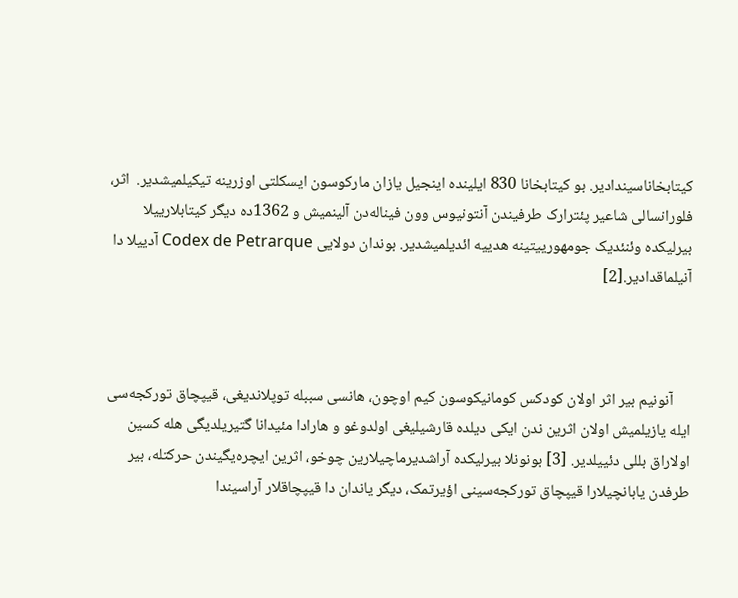کیتابخانا‌سیندا‌دیر. بو کیتابخانا 830 ایلینده اینجیل یازان مارکوسون ایسکلتی اوزرینه تیکیلمیشدیر.  اثر، فلورانسالی شاعیر پئترارک طرفیندن آنتونیوس وون فیناله‌دن آلینمیش و 1362ده دیگر کیتابلارییلا بیرلیکده وئنئد‌یک جومهورییتینه هدییه ائدیلمیشدیر. بوندان دولایی Codex de Petrarque آدییلا دا آنیلماقدادیر.[2]



     آنونیم بیر اثر اولان کودکس کومانیکوسون کیم اوچون، هانسی سببله توپلاندیغی، قیپچاق تورکجه‌سی ایله یازیلمیش اولان اثرین ندن ایکی دیلده قارشیلیغی اولدوغو و هارادا مئیدانا گتیریلدیگی هله کسین اولاراق بللی دئییلدیر. [3] بونونلا بیرلیکده آراشدیرماچیلارین چوخو، اثرین ایچره‌یگیندن حرکتله، بیر طرفدن یابانچیلارا قیپچاق تورکجه‌سینی اؤیرتمک، دیگر یاندان دا قیپچاقلار آراسیندا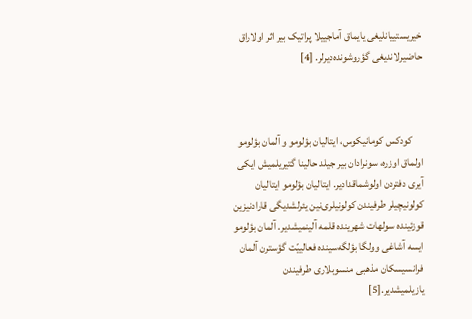خیریستییانلیغی یایماق آماجییلا پراتیک بیر اثر اولاراق حاضیرلاندیغی گؤروشونده‌دیرلر. [4]



     کودکس کومانیکوس، ایتالیان بؤلومو و آلمان بؤلومو اولماق اوزره، سونرادان بیر جیلد حالینا گتیریلمیش ایکی آیری دفتردن اولوشماقدادیر. ایتالیان بؤلومو ایتالیان کولونیچیلر طرفیندن کولونیلری‌نین یئرلشدیگی قارادنیزین قوزئینده سولهات شهرینده قلمه آلینمیشدیر. آلمان بؤلومو ایسه آشاغی وولگا بؤلگه‌سینده فعالییّت گؤسترن آلمان فرانسیسکان مذهبی منسوبلاری طرفیندن یازیلمیشدیر.[5]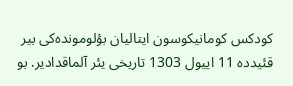کودکس کومانیکوسون ایتالیان بؤلومونده‌کی بیر قئیدده 11 اییول 1303 تاریخی یئر آلماقدادیر. بو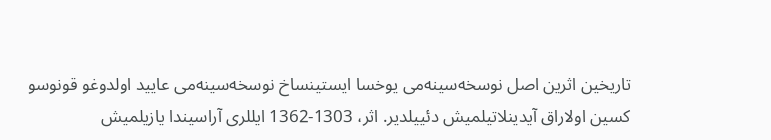تاریخین اثرین اصل نوسخه‌سینه‌می یوخسا ایستینساخ نوسخه‌سینه‌می عایید اولدوغو قونوسو کسین اولاراق آیدینلاتیلمیش دئییلدیر. اثر، 1303-1362 ایللری آراسیندا یازیلمیش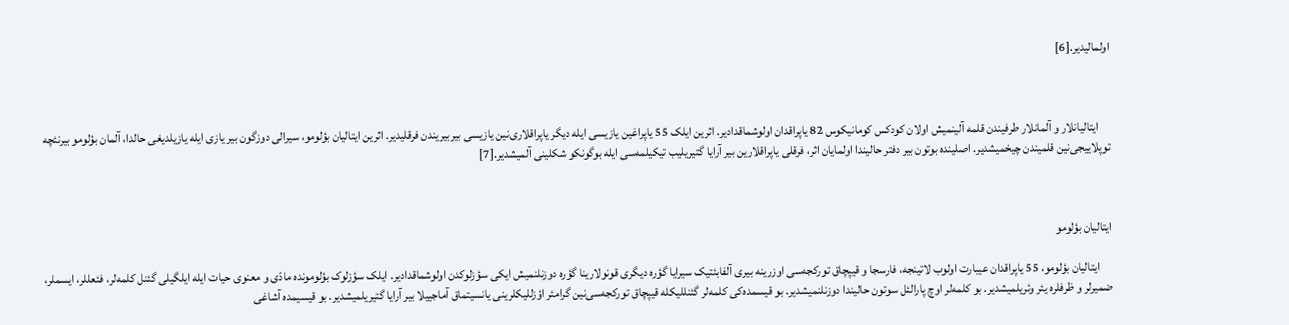اولمالیدیر.[6]



     ایتالیانلار و آلمانلار طرفیندن قلمه آلینمیش اولان کودکس کومانیکوس 82 یاپراقدان اولوشماقدادیر. اثرین ایلک 55 یاپراغین یازیسی ایله دیگر یاپراقلاری‌نین یازیسی بیربیریندن فرقلیدیر. اثرین ایتالیان بؤلومو، سیرالی دوزگون بیر یازی ایله یازیلدیغی حالدا، آلمان بؤلومو بیرنئچه توپلاییجی‌نین قلمیندن چیخمیشدیر. اصلینده بوتون بیر دفتر حالیندا اولمایان اثر، فرقلی یاپراقلارین بیر آرایا گتیریلیب تیکیلمه‌سی ایله بوگونکو شکلینی آلمیشدیر.[7]



ایتالیان بؤلومو

     ایتالیان بؤلومو، 55 یاپراقدان عیبارت اولوب لاتینجه، فارسجا و قیپچاق تورکجه‌سی اوزرینه بیری آلفابئتیک سیرایا گؤره دیگری قونولارینا گؤره دوزنلنمیش ایکی سؤزلوکدن اولوشماقدادیر. ایلک سؤزلوک بؤلومونده مادّی و معنوی حیات ایله ایلگیلی گئنل کلمه‌لر، فئعللر، ایسملر، ضمیرلر و ظرفلره یئر وئریلمیشدیر. بو کلمه‌لر اوچ پارالئل سوتون حالیندا دوزنلنمیشدیر. بو قیسمده‌کی کلمه‌لر گئنللیکله قیپچاق تورکجه‌سی‌نین گرامئر اؤزللیکلرینی یانسیتماق آماجییلا بیر آرایا گتیریلمیشدیر. بو قیسیمده آشاغی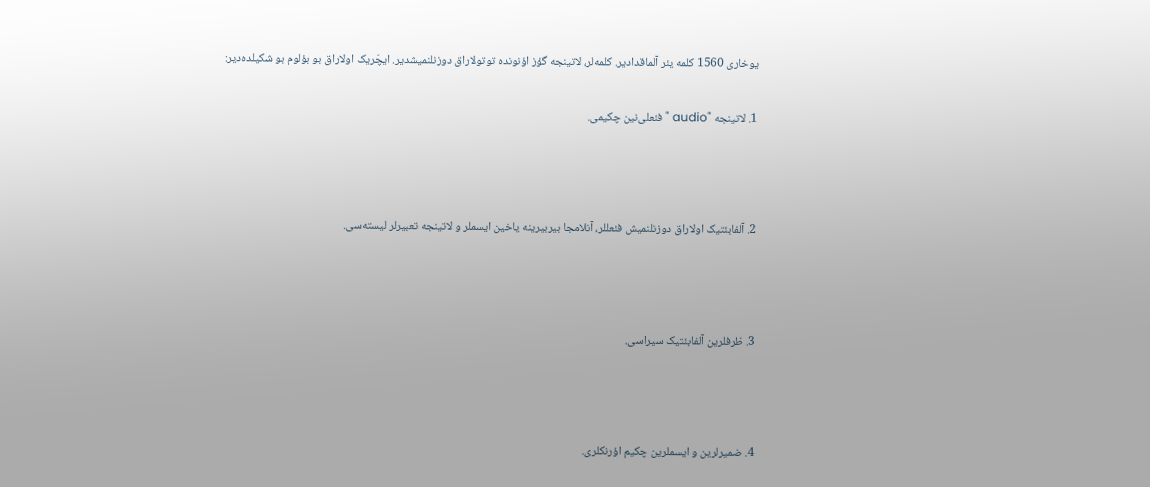یوخاری 1560 کلمه یئر آلماقدادیر. کلمه‌لر، لاتینجه گؤز اؤنونده توتولاراق دوزنلنمیشدیر. ایچَریک اولاراق بو بؤلوم بو شکیلده‌دیر:

1. لاتینجه "audio " فئعلی‌نین چکیمی.



2. آلفابئتیک اولاراق دوزنلنمیش فئعللر، آنلامجا بیربیرینه یاخین ایسملر و لاتینجه تعبیرلر لیسته‌سی.



3. ظرفلرین آلفابئتیک سیراسی.



4. ضمیرلرین و ایسملرین چکیم اؤرنکلری.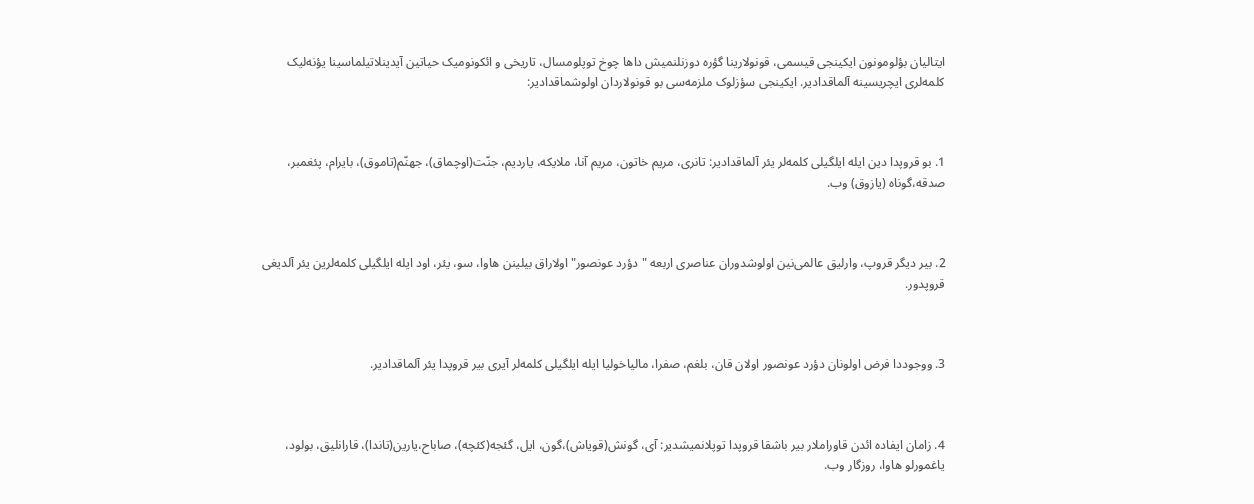ایتالیان بؤلومونون ایکینجی قیسمی، قونولارینا گؤره دوزنلنمیش داها چوخ توپلومسال، تاریخی و ائکونومیک حیاتین آیدینلاتیلماسینا یؤنه‌لیک کلمه‌لری ایچریسینه آلماقدادیر. ایکینجی سؤزلوک ملزمه‌سی بو قونولاردان اولوشماقدادیر:



1. بو قروپدا دین ایله ایلگیلی کلمه‌لر یئر آلماقدادیر: تانری، مریم خاتون، مریم آنا، ملایکه، یاردیم، جنّت(اوچماق)، جهنّم(تاموق)، بایرام، پئغمبر، صدقه،گوناه (یازوق) وب.



2. بیر دیگر قروپ، وارلیق عالمی‌نین اولوشدوران عناصری اربعه "دؤرد عونصور" اولاراق بیلینن هاوا، سو، یئر، اود ایله ایلگیلی کلمه‌لرین یئر آلدیغی قروپدور.



3. ووجوددا فرض اولونان دؤرد عونصور اولان قان، بلغم، صفرا، مالیاخولیا ایله ایلگیلی کلمه‌لر آیری بیر قروپدا یئر آلماقدادیر.



4. زامان ایفاده ائدن قاوراملار بیر باشقا قروپدا توپلانمیشدیر: آی، گونش(قویاش)،گون، ایل، گئجه(کئچه)، صاباح،یارین(تاندا)، قارانلیق، بولود، یاغمورلو هاوا، روزگار وب.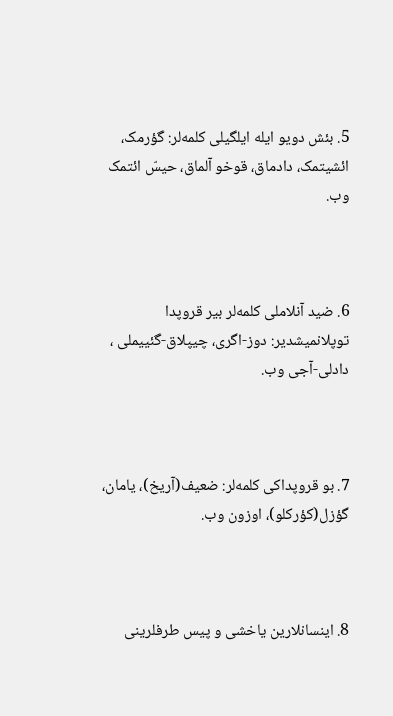5. بئش دویو ایله ایلگیلی کلمه‌لر: گؤرمک، ائشیتمک، دادماق، قوخو آلماق، حیسّ ائتمک وب.



6. ضید آنلاملی کلمه‌لر بیر قروپدا توپلانمیشدیر: دوز-اگری، چیپلاق-گئییملی ، دادلی-آجی وب.



7. بو قروپداکی کلمه‌لر: ضعیف(آریخ)، یامان، گؤزل(کؤرکلو)، اوزون وب.



8. اینسانلارین یاخشی و پیس طرفلرینی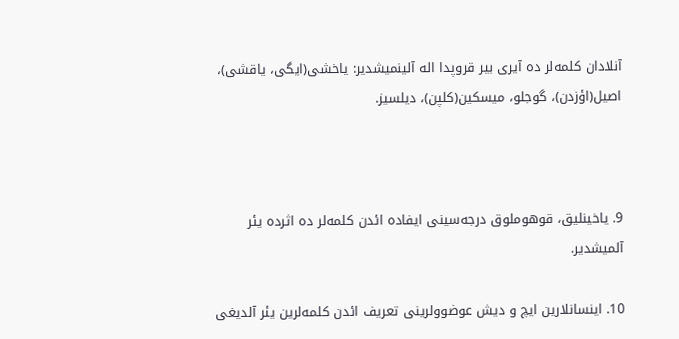آنلادان کلمه‌لر ده آیری بیر قروپدا اله آلینمیشدیر: یاخشی(ایگی، یاقشی)، اصیل(اؤزدن)، گوجلو، میسکین(کلپن)، دیلسیز.



9. یاخینلیق، قوهوملوق درجه‌سینی ایفاده ائدن کلمه‌لر ده اثرده یئر آلمیشدیر.

10. اینسانلارین ایچ و دیش عوضوولرینی تعریف ائدن کلمه‌لرین یئر آلدیغی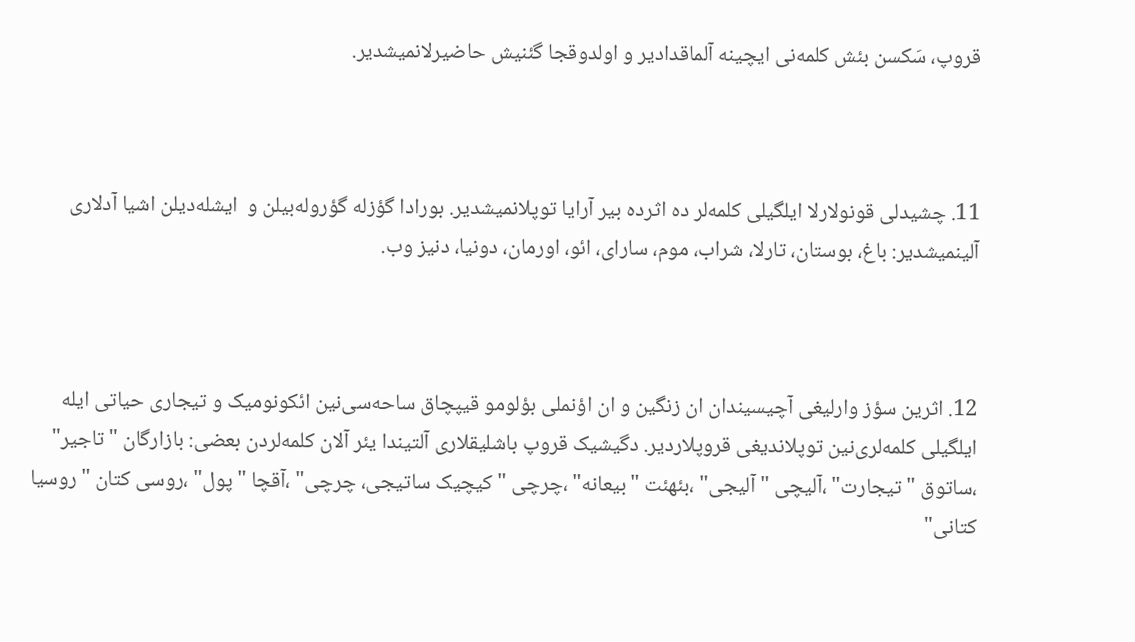قروپ، سَکسن بئش کلمه‌نی ایچینه آلماقدادیر و اولدوقجا گئنیش حاضیرلانمیشدیر.



11. چشیدلی قونولارلا ایلگیلی کلمه‌لر ده اثرده بیر آرایا توپلانمیشدیر. بورادا گؤزله گؤروله‌‌بیلن و  ایشله‌دیلن اشیا آدلاری آلینمیشدیر: باغ، بوستان، تارلا، شراب، موم، سارای، ائو، اورمان، دونیا، دنیز وب.



12. اثرین سؤز وارلیغی آچیسیندان ان زنگین و ان اؤنملی بؤلومو قیپچاق ساحه‌سی‌نین ائکونومیک و تیجاری حیاتی ایله ایلگیلی کلمه‌لری‌نین توپلاندیغی قروپلاردیر. دگیشیک قروپ باشلیقلاری آلتیندا یئر آلان کلمه‌لردن بعضی: بازارگان "تاجیر" ،ساتوق "تیجارت" ،آلیچی "آلیجی" ،بئهئت "بیعانه" ،چرچی "کیچیک ساتیجی، چرچی" ،آقچا "پول" ،روسی کتان "روسیا کتانی"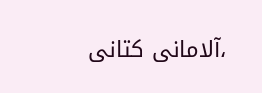،آلامانی کتانی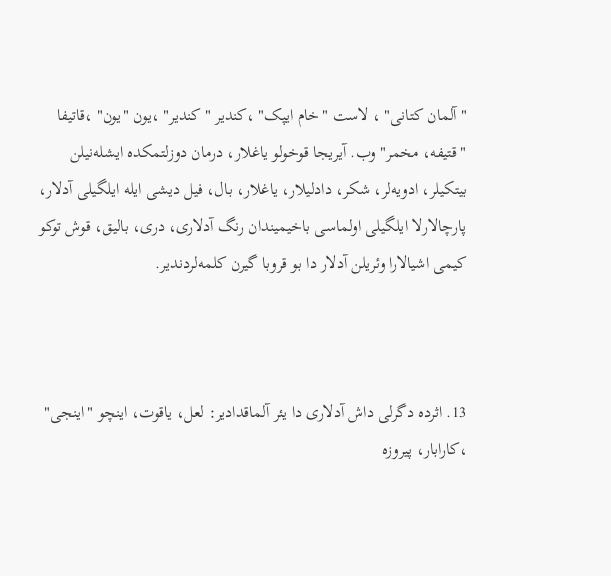"آلمان کتانی" ، لاست "خام ایپک" ،کندیر "کندیر" ،یون "یون" ،قاتیفا "قتیفه، مخمر" وب. آیریجا قوخولو یاغلار، درمان دوزلتمکده ایشله‌نیلن بیتکیلر، ادویه‌لر، شکر، دادلیلار، یاغلار، بال، فیل دیشی ایله ایلگیلی آدلار، پارچالارلا ایلگیلی اولماسی باخیمیندان رنگ آدلاری، دری، بالیق، قوش توکو کیمی اشیالارا وئریلن آدلار دا بو قروبا گیرن کلمه‌لردندیر.



13. اثرده دگرلی داش آدلاری دا یئر آلماقدادیر: لعل، یاقوت، اینچو "اینجی" ،کارابار، پیروزه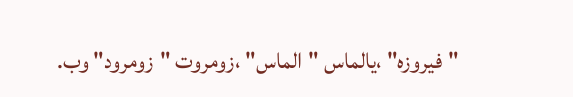"فیروزه" ،یالماس "الماس" ،زومروت "زومرود" وب.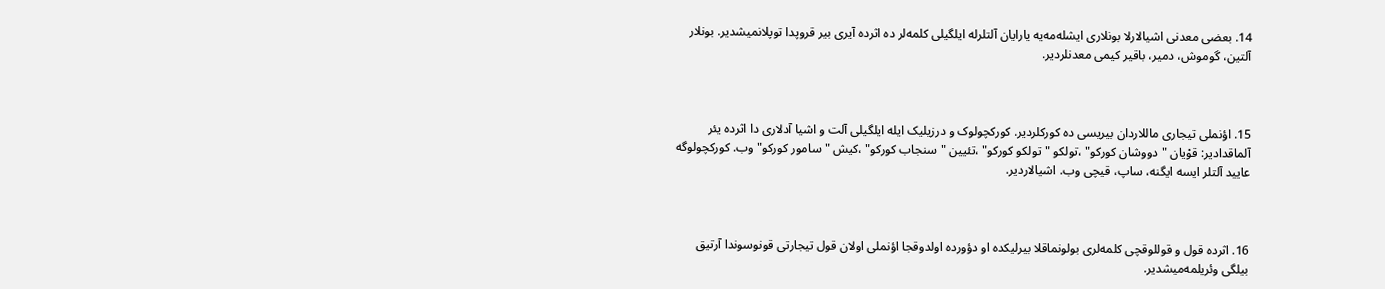14. بعضی معدنی اشیالارلا بونلاری ایشله‌مه‌یه یارایان آلتلرله ایلگیلی کلمه‌لر ده اثرده آیری بیر قروپدا توپلانمیشدیر. بونلار آلتین، گوموش، دمیر، باقیر کیمی معدنلردیر.



15. اؤنملی تیجاری ماللاردان بیریسی ده کورکلردیر. کورکچولوک و درزیلیک ایله ایلگیلی آلت و اشیا آدلاری دا اثرده یئر آلماقدادیر: قوْیان "دووشان کورکو" ،تولکو "تولکو کورکو" ،تئیین "سنجاب کورکو" ،کیش "سامور کورکو" وب. کورکچولوگه عایید آلتلر ایسه ایگنه، ساپ، قیچی وب. اشیالاردیر.



16. اثرده قول و قوللوقچی کلمه‌لری بولونماقلا بیرلیکده او دؤورده اولدوقجا اؤنملی اولان قول تیجارتی قونوسوندا آرتیق بیلگی وئریلمه‌میشدیر.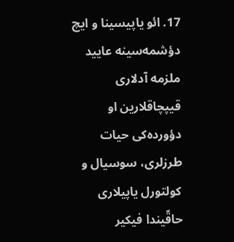17. ائو یاپیسینا و ایچ دؤشمه‌سینه عایید ملزمه آدلاری قیپچاقلارین او دؤورده‌کی‌ حیات طرزلری، سوسیال و کولتورل یاپیلاری حاقّیندا فیکیر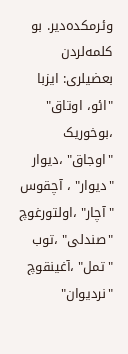وئرمکده‌دیر. بو کلمه‌لردن بعضیلری: ایزبا "ائو، اوتاق" ،بوخوریک "اوجاق" ،دیوار "دیوار" ، آچقوس "آچار" ،اولتورغوچ "صندلی" ،توب "تمل" ،آغینقوچ "نردیوان"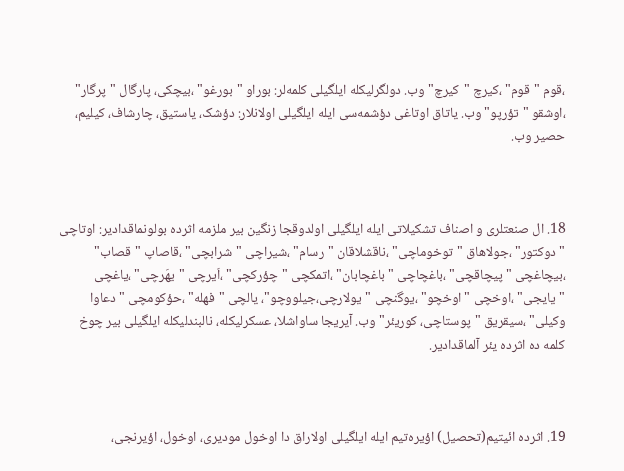،قوم "قوم" ،کیرچ "کیرچ" وب. دولگرلیکله ایلگیلی کلمه‌لر: بوراو "بورغو" ،بیچکی، پارگال "پرگار" ،اوشقو "تؤرپو" وب. یاتاق اوتاغی دؤشمه‌سی ایله ایلگیلی اولانلار: دؤشک، یاستیق، چارشاف، کیلیم، حصیر وب.



18. ال صنعتلری و اصناف تشکیلاتی ایله ایلگیلی اولدوقجا زنگین بیر ملزمه اثرده بولونماقدادیر: اوتاچی "دوکتور" ،جولاهاق "توخوماچی" ،ناقشلاقان "رسام" ،شیراچی "شرابچی" ،قاصاپ "قصاب" ،بیچاغچی "پیچاقچی" ،باغچاچی "باغچابان" ،اتمکچی "چؤرکچی" ،اَیرچی "یهَرچی" ،یاغچی "یایجی" ،اوخچی "اوخچو" ،یوگنچی "یولارچی،جیلووچو"، یالچی "فهله" ،حؤکومچی "دعاوا وکیلی" ،سیقریق "پوستاچی، کوریئر" وب. آیریجا ساواشلا، عسکرلیکله، نالبندلیکله ایلگیلی بیر چوخ کلمه ده اثرده یئر آلماقدادیر.



19. اثرده ائیتیم(تحصیل) اؤیره‌تیم ایله ایلگیلی اولاراق دا اوخول مودیری، اوخول، اؤیرنجی،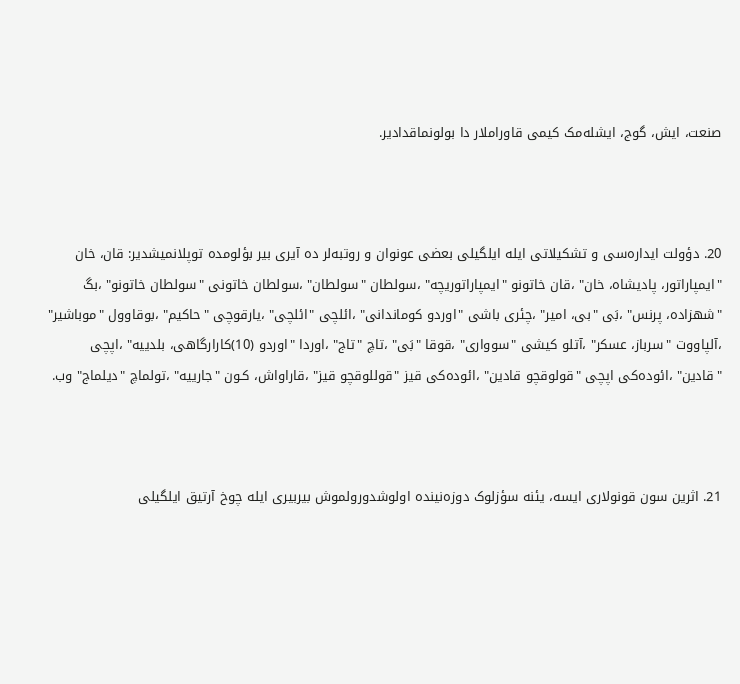صنعت، ایش، گوج، ایشله‌مک کیمی قاوراملار دا بولونماقدادیر.



20. دؤولت ایداره‌سی و تشکیلاتی ایله ایلگیلی بعضی عونوان و روتبه‌لر ده آیری بیر بؤلومده توپلانمیشدیر: قان، خان "ایمپاراتور، پادیشاه، خان" ،قان خاتونو "ایمپاراتوریچه" ،سولطان "سولطان" ،سولطان خاتونی "سولطان خاتونو" ،بگ "شهزاده، پرنس" ،بَی "بی، امیر" ،چئری باشی "اوردو کوماندانی" ،ائلچی "ائلچی" ،یارقوچی "حاکیم" ،بوقاوول "موباشیر" ،آلپاووت "سرباز، عسکر" ،آتلو کیشی "سوواری" ،قوقا "بَی" ،تاچ "تاج" ،اوردا "اوردو (10)کارارگاهی، بلدییه" ،اپچی "قادین" ،ائوده‌کی اپچی "قولوقچو قادین" ،ائوده‌کی قیز "قوللوقچو قیز" ،قاراواش، کـون "جارییه" ،تولماچ "دیلماج" وب.



21. اثرین سون قونولاری ایسه، یئنه سؤزلوک دوزه‌نینده اولوشدورولموش بیربیری ایله چوخ آرتیق ایلگیلی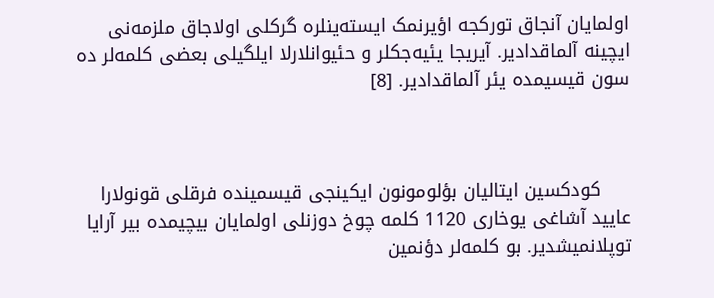اولمایان آنجاق تورکجه اؤیرنمک ایسته‌ینلره گرکلی اولاجاق ملزمه‌نی ایچینه آلماقدادیر. آیریجا یئیه‌جکلر و حئیوانلارلا ایلگیلی بعضی کلمه‌لر ده سون قیسیمده یئر آلماقدادیر. [8]



     کودکسین ایتالیان بؤلومونون ایکینجی قیسمینده فرقلی قونولارا عایید آشاغی یوخاری 1120 کلمه چوخ دوزنلی اولمایان بیچیمده بیر آرایا توپلانمیشدیر. بو کلمه‌لر دؤنمین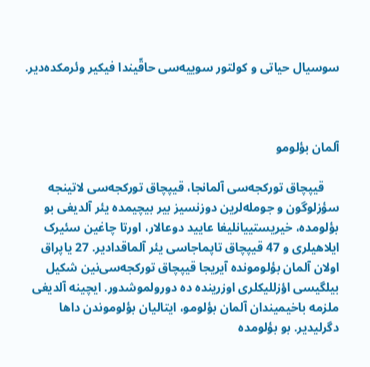سوسیال حیاتی و کولتور سوییه‌سی حاقّیندا فیکیر وئرمکده‌دیر.



آلمان بؤلومو

     قیپچاق تورکجه‌سی آلمانجا، قیپچاق تورکجه‌سی لاتینجه سؤزلوگون و جومله‌لرین دوزنسیز بیر بیچیمده یئر آلدیغی بو بؤلومده، خیریستییانلیغا عایید دوعالار، اورتا چاغین سئیرک ایلاهیلری و 47 قیپچاق تاپماجاسی یئر آلماقدادیر. 27 یاپراق اولان آلمان بؤلومونده آیریجا قیپچاق تورکجه‌سی‌نین شکیل بیلگیسی اؤزللیکلری اوزرینده ده دورولموشدور. ایچینه آلدیغی ملزمه باخیمیندان آلمان بؤلومو، ایتالیان بؤلوموندن داها دگرلیدیر. بو بؤلومده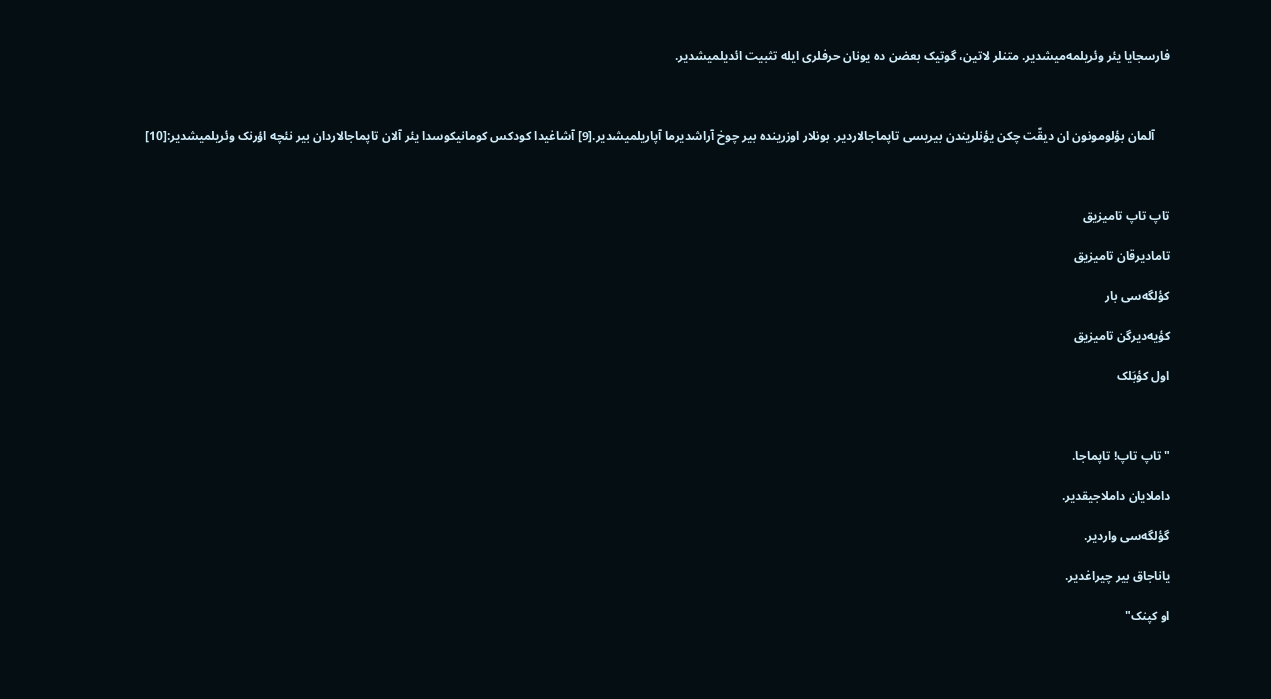فارسجایا یئر وئریلمه‌میشدیر. متنلر لاتین، گوتیک بعضن ده یونان حرفلری ایله تثبیت ائدیلمیشدیر.



     آلمان بؤلومونون ان دیقّت چکن یؤنلریندن بیریسی تاپماجالاردیر. بونلار اوزرینده بیر چوخ آراشدیرما آپاریلمیشدیر.[9] آشاغیدا کودکس کومانیکوسدا یئر آلان تاپماجالاردان بیر نئچه اؤرنک وئریلمیشدیر:[10]



تاپ تاپ تامیزیق

تامادیرقان تامیزیق

کؤلگه‌سی بار

کؤیه‌دیرگن تامیزیق

اول کؤبَلک



"تاپ تاپ! تاپماجا.

داملایان داملاجیقدیر.

گؤلگه‌سی واردیر.

یاناجاق بیر چیراغدیر.

او کپنک"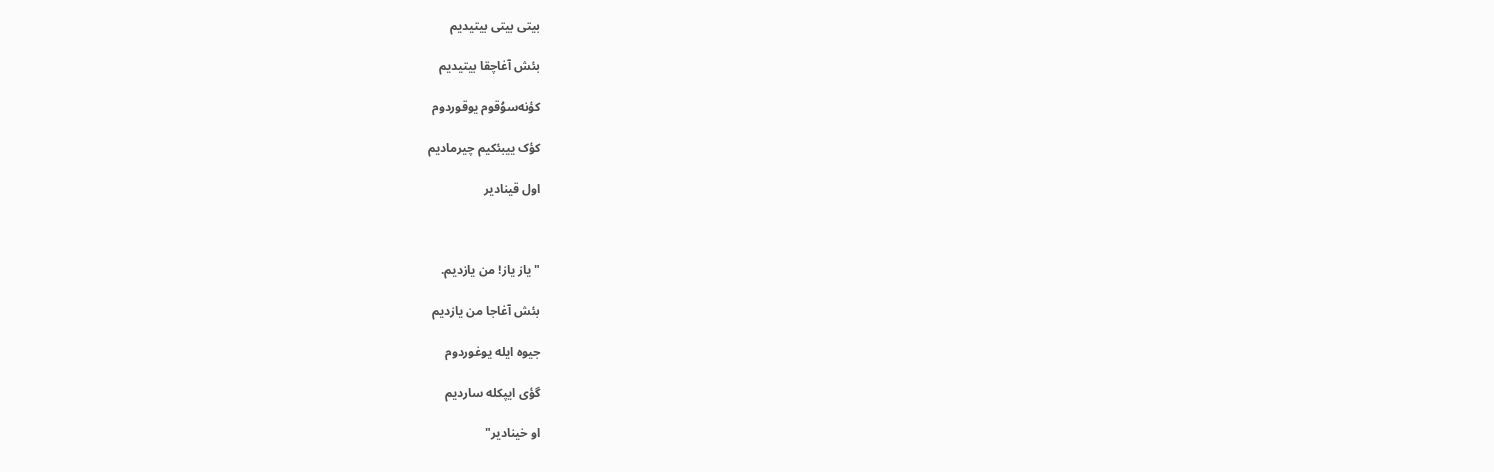بیتی بیتی بیتیدیم

بئش آغاچقا بیتیدیم

کؤنه‌سوُقوم یوقوردوم

کؤک ییبئکیم چیرمادیم

اول قینادیر



"یاز یاز! من یازدیم.

بئش آغاجا من یازدیم

جیوه ایله یوغوردوم

گؤی ایپکله ساردیم

او خینادیر"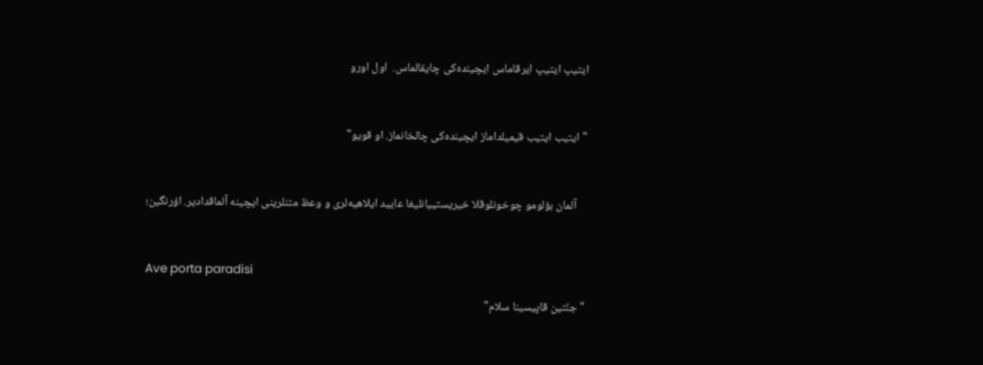ایتیپ ایتیپ ایرقاماس ایچینده‌کی چایقالماس.  اول اورو



"ایتیب ایتیب قیمیلداماز ایچینده‌کی چالخانماز. او قویو"



    آلمان بؤلومو چوخونلوقلا خیریستییانلیغا عایید ایلاهیه‌لری و وعظ متنلرینی ایچینه آلماقدادیر. اؤرنگین؛



Ave porta paradisi

"جنّتین قاپیسینا سلام"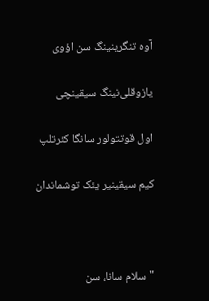آوه تنگرینینگ سن اؤوی

یازوقلی‌نینگ سیقینچی

اول قوتتولور سانگا کئرتلپ

کیم سیقینیر یئک توشماندان



"سلام سانا، سن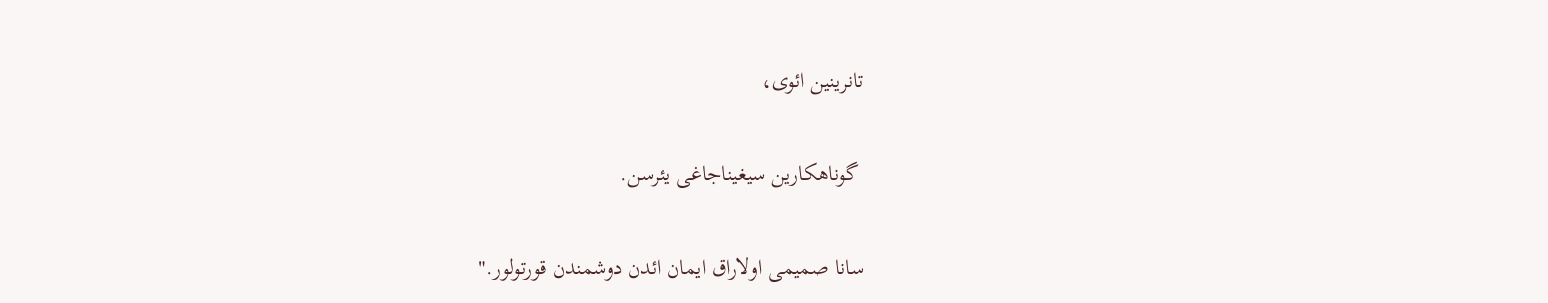تانرینین ائوی،

 گوناهکارین سیغیناجاغی یئرسن.

سانا صمیمی اولاراق ایمان ائدن دوشمندن قورتولور."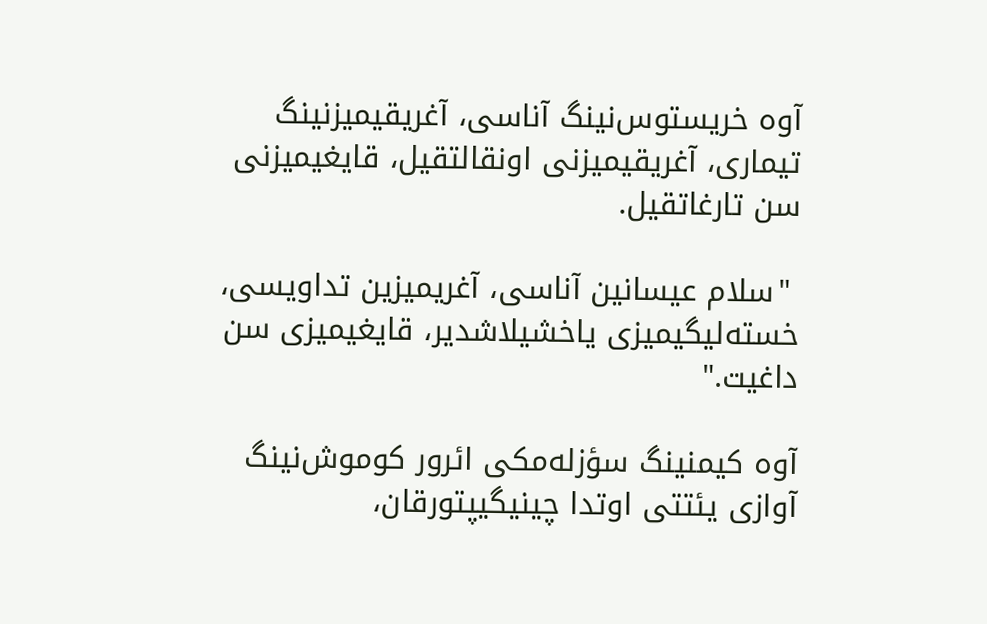آوه خریستوس‌نینگ آناسی، آغریقیمیزنینگ تیماری، آغریقیمیزنی اونقالتقیل، قایغیمیزنی سن تارغاتقیل.

 "سلام عیسانین آناسی، آغریمیزین تداویسی، خسته‌لیگیمیزی یاخشیلاشدیر، قایغیمیزی سن داغیت."

آوه کیمنینگ سؤزله‌مکی ائرور کوموش‌نینگ آوازی یئتتی اوتدا چینیگیپتورقان،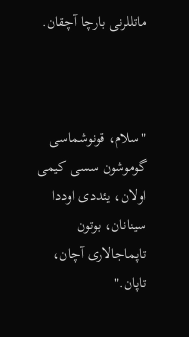ماتللرنی بارچا آچقان.



"سلام، قونوشماسی گوموشون سسی کیمی اولان، یئددی اوددا سینانان، بوتون تاپماجالاری آچان، تاپان."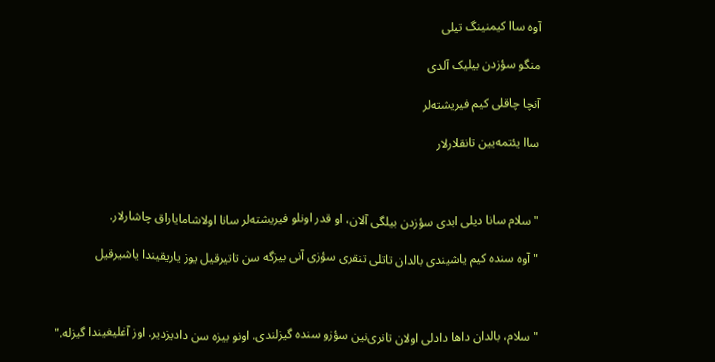آوه ساا کیمنینگ تیلی

منگو سؤزدن بیلیک آلدی

آنچا چاقلی کیم فیریشته‌لر

ساا یئتمه‌یین تانقلارلار



"سلام سانا دیلی ابدی سؤزدن بیلگی آلان، او قدر اونلو فیریشته‌لر سانا اولاشامایاراق چاشارلار.

" آوه سنده کیم یاشیندی بالدان تاتلی تنقری سؤزی آنی بیزگه سن تاتیرقیل یوز یاریقیندا یاشیرقیل



"سلام، بالدان داها دادلی اولان تانری‌نین سؤزو سنده گیزلندی. اونو بیزه سن دادیزدیر. اوز آغلیغیندا گیزله."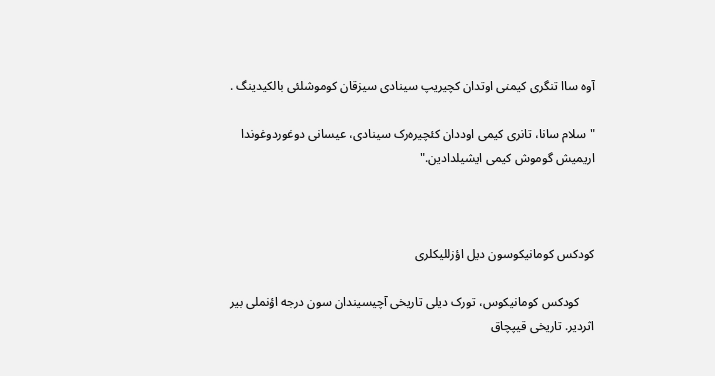آوه ساا تنگری کیمنی اوتدان کچیریپ سینادی سیزقان کوموشلئی بالکیدینگ .

"سلام سانا، تانری‌ کیمی اوددان کئچیره‌رک سینادی، عیسانی دوغوردوغوندا اریمیش گوموش کیمی ایشیلدادین."



کودکس کومانیکوسون دیل اؤزللیکلری

     کودکس کومانیکوس، تورک دیلی تاریخی آچیسیندان سون درجه اؤنملی بیر اثردیر. تاریخی قیپچاق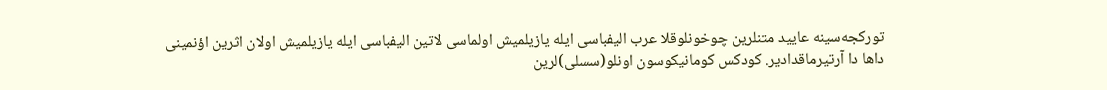تورکجه‌سینه عایید متنلرین چوخونلوقلا عرب الیفباسی ایله یازیلمیش اولماسی لاتین الیفباسی ایله یازیلمیش اولان اثرین اؤنمینی داها دا آرتیرماقدادیر. کودکس کومانیکوسون اونلو(سسلی)لرین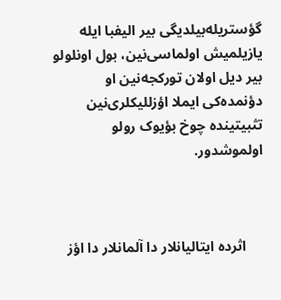گؤستریله‌بیلدیگی بیر الیفبا ایله یازیلمیش اولماسی‌نین، بول اونلولو بیر دیل اولان تورکجه‌نین او دؤنمده‌کی ایملا اؤزللیکلری‌نین تثبیتینده چوخ بؤیوک رولو اولموشدور.



     اثرده ایتالیانلار دا آلمانلار دا اؤز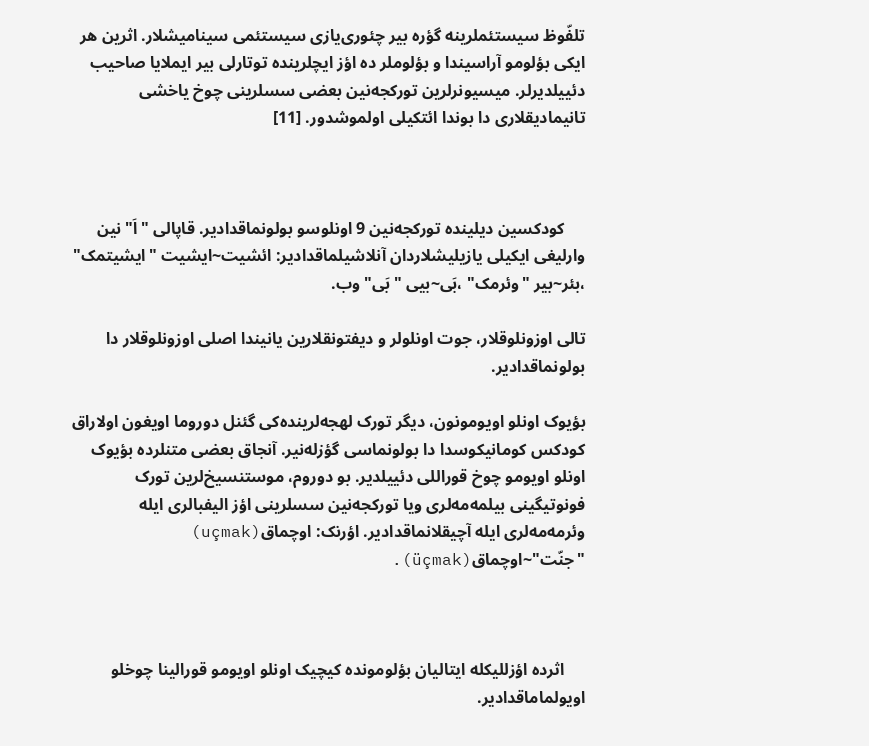تلفّوظ سیستئملرینه گؤره بیر چئوری‌یازی سیستئمی سینامیشلار. اثرین هر ایکی بؤلومو آراسیندا و بؤلوملر ده اؤز ایچلرینده توتارلی بیر ایملایا صاحیب دئییلدیرلر. میسیونرلرین تورکجه‌نین بعضی سسلرینی چوخ یاخشی تانیمادیقلاری دا بوندا ائتکیلی اولموشدور. [11]



     کودکسین دیلینده تورکجه‌نین 9 اونلوسو بولونماقدادیر. قاپالی "اَ"نین وارلیغی ایکیلی یازیلیشلاردان آنلاشیلماقدادیر: ائشیت~ایشیت "ایشیتمک" ،بئر~بیر "وئرمک" ،بَی~بیی "بَی" وب.

تالی اوزونلوقلار، جوت اونلولر و دیفتونقلارین یانیندا اصلی اوزونلوقلار دا بولونماقدادیر.

بؤیوک اونلو اویومونون، دیگر تورک لهجه‌لرینده‌کی گئنل دوروما اویغون اولاراق کودکس کومانیکوسدا دا بولونماسی گؤزله‌نیر. آنجاق بعضی متنلرده بؤیوک اونلو اویومو چوخ قوراللی دئییلدیر. بو دوروم، موستنسیخ‌لرین تورک فونوتیگینی بیلمه‌مه‌لری ویا تورکجه‌نین سسلرینی اؤز الیفبا‌لری‌ ایله وئرمه‌مه‌لری ایله آچیقلانماقدادیر. اؤرنک: اوچماق(uçmak) "جنّت"~اوچماق(üçmak).



     اثرده اؤزللیکله ایتالیان بؤلومونده کیچیک اونلو اویومو قورالینا چوخلو اویولماماقدادیر.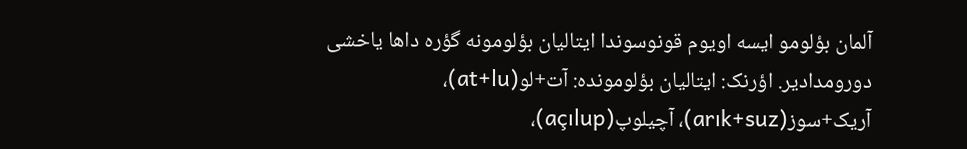آلمان بؤلومو ایسه اویوم قونوسوندا ایتالیان بؤلومونه گؤره داها یاخشی دورومدادیر. اؤرنک: ایتالیان بؤلومونده: آت+لو(at+lu)، آریک+سوز(arık+suz)، آچیلوپ(açılup)،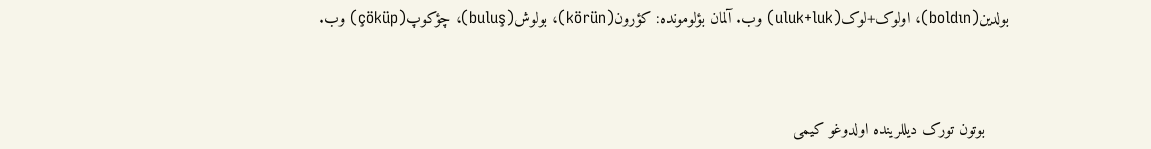بولدین(boldın)، اولوک+لوک(uluk+luk) وب. آلمان بؤلومونده: کؤرون(körün)، بولوش(buluş)، چؤکوپ(çöküp) وب.



     بوتون تورک دیللرینده اولدوغو کیمی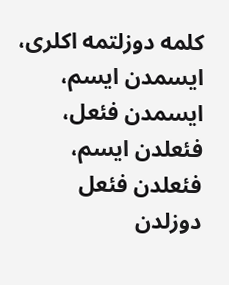کلمه دوزلتمه اکلری، ایسمدن ایسم، ایسمدن فئعل، فئعلدن ایسم، فئعلدن فئعل دوزلدن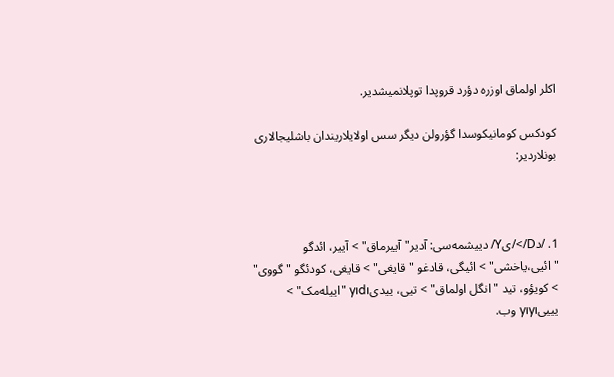اکلر اولماق اوزره دؤرد قروپدا توپلانمیشدیر.

کودکس کومانیکوسدا گؤرولن دیگر سس اولایلاریندان باشلیجالاری بونلاردیر:



1. /دD/>/یY/ دییشمه‌سی: آدیر"آییرماق" > آییر، ائدگو "ائیی،یاخشی" > ائیگی، قادغو "قایغی" > قایغی، کودئگو "گووی" > کویؤو، تید "انگل اولماق" > تیی، ییدیyıdı "اییله‌مک" > ییییyıyı وب.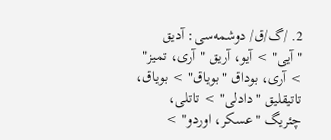2. /گ/ق/ دوشمه‌سی: آدیق "آیی" > آیو، آریق "آری، تمیز" > آری، بوداق "بویاق" > بویاق، تاتیقلیق "دادلی" > تاتلی، چئریگ "عسکر، اوردو" >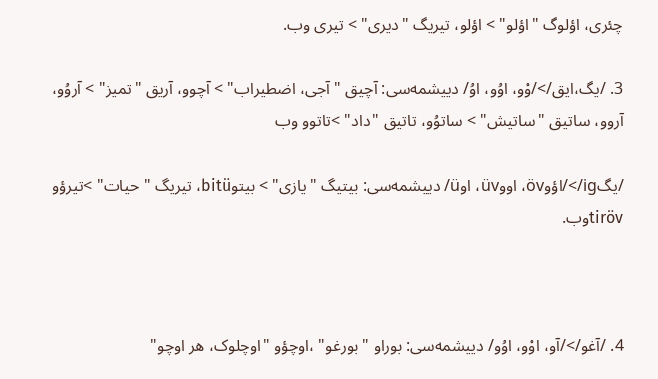چئری، اؤلوگ "اؤلو" > اؤلو، تیریگ "دیری" > تیری وب.

3. /یگ،ایق/>/وْو، اوُو، اوُ/ دییشمه‌سی: آچیق "آجی، اضطیراب" > آچوو، آریق "تمیز" > آروُو، آروو، ساتیق "ساتیش" > ساتوُو، تاتیق "داد" >تاتوو وب

/یگig/>/اؤوöv، اووüv، اوü/ دییشمه‌سی: بیتیگ "یازی" > بیتوbitü، تیریگ "حیات" >تیرؤو tirövوب.



4. /آغو/>/آو، اوْو، اوُو/ دییشمه‌سی: بوراو "بورغو" ،اوچؤو "اوچلوک، هر اوچو"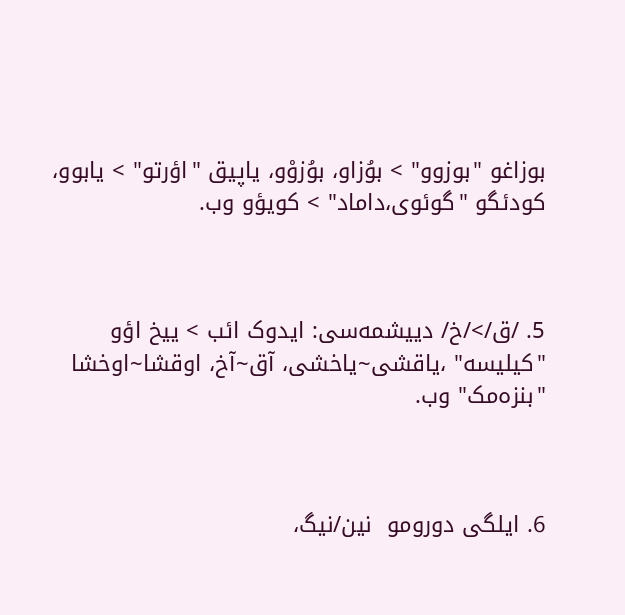بوزاغو "بوزوو" > بوُزاو، بوُزوْو، یاپیق "اؤرتو" > یابوو، کودئگو "گوئوی،داماد" > کویؤو وب.



5. /ق/>/خ/ دییشمه‌سی: ایدوک ائب > ییخ اؤو "کیلیسه" ،یاقشی~یاخشی، آق~آخ، اوقشا~اوخشا "بنزه‌مک" وب.



6. ایلگی دورومو  نین/نیگ،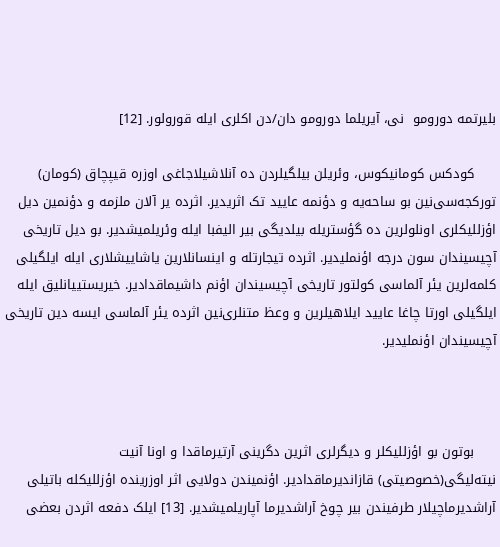بلیرتمه دورومو  نی، آیریلما دورومو دان/دن اکلری ایله قورولور. [12]

     کودکس کومانیکوس، وئریلن بیلگیلردن ده آنلاشیلاجاغی اوزره قیپچاق (کومان) تورکجه‌سی‌نین بو ساحه‌یه و دؤنمه عایید تک اثریدیر. اثرده یر آلان ملزمه و دؤنمین دیل اؤزللیکلری اونلولرین ده گؤستریله‌ بیلدیگی بیر الیفبا ایله وئریلمیشدیر. بو دیل تاریخی آچیسیندان سون درجه اؤنملیدیر. اثرده تیجارتله و اینسانلارین یاشاییشلاری ایله ایلگیلی کلمه‌لرین یئر آلماسی کولتور تاریخی آچیسیندان اؤنم داشیماقدادیر. خیریستییانلیق ایله ایلگیلی اورتا چاغا عایید ایلاهیلرین و وعظ متنلری‌نین اثرده یئر آلماسی ایسه دین تاریخی آچیسیندان اؤنملیدیر.



     بوتون بو اؤزللیکلر و دیگرلری اثرین دگرینی آرتیرماقدا و اونا آنیت نیته‌لیگی(خصوصیتی) قازاندیرماقدادیر. اؤنمیندن دولایی اثر اوزرینده اؤزللیکله باتیلی آراشدیرماچیلار طرفیندن بیر چوخ آراشدیرما آپاریلمیشدیر. [13] ایلک دفعه اثردن بعضی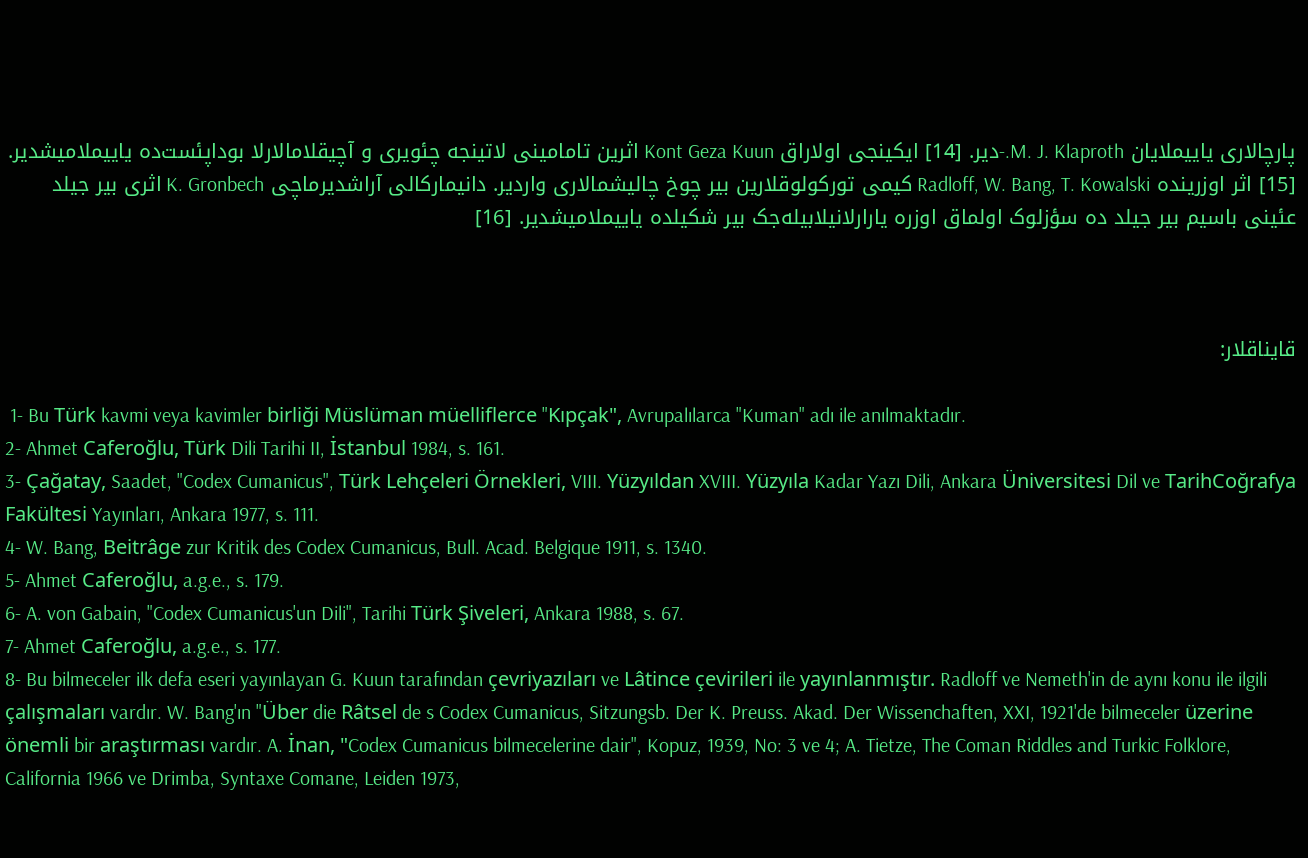پارچالاری یاییملایان M. J. Klaproth.-دیر. [14] ایکینجی اولاراق Kont Geza Kuun اثرین تامامینی لاتینجه چئویری و آچیقلامالارلا بوداپئست‌ده یاییملامیشدیر. [15] اثر اوزرینده Radloff, W. Bang, T. Kowalski کیمی تورکولوقلارین بیر چوخ چالیشمالاری واردیر. دانیمارکالی آراشدیرماچی K. Gronbech اثری بیر جیلد عئینی باسیم بیر جیلد ده سؤزلوک اولماق اوزره یارارلانیلابیله‌جک بیر شکیلده یاییملامیشدیر. [16]



قایناقلار:

 1- Bu Türk kavmi veya kavimler birliği Müslüman müelliflerce "Kıpçak", Avrupalılarca "Kuman" adı ile anılmaktadır.
2- Ahmet Caferoğlu, Türk Dili Tarihi II, İstanbul 1984, s. 161.
3- Çağatay, Saadet, "Codex Cumanicus", Türk Lehçeleri Örnekleri, VIII. Yüzyıldan XVIII. Yüzyıla Kadar Yazı Dili, Ankara Üniversitesi Dil ve TarihCoğrafya Fakültesi Yayınları, Ankara 1977, s. 111.
4- W. Bang, Beitrâge zur Kritik des Codex Cumanicus, Bull. Acad. Belgique 1911, s. 1340.
5- Ahmet Caferoğlu, a.g.e., s. 179.
6- A. von Gabain, "Codex Cumanicus'un Dili", Tarihi Türk Şiveleri, Ankara 1988, s. 67.
7- Ahmet Caferoğlu, a.g.e., s. 177.
8- Bu bilmeceler ilk defa eseri yayınlayan G. Kuun tarafından çevriyazıları ve Lâtince çevirileri ile yayınlanmıştır. Radloff ve Nemeth'in de aynı konu ile ilgili çalışmaları vardır. W. Bang'ın "Über die Râtsel de s Codex Cumanicus, Sitzungsb. Der K. Preuss. Akad. Der Wissenchaften, XXI, 1921'de bilmeceler üzerine önemli bir araştırması vardır. A. İnan, "Codex Cumanicus bilmecelerine dair", Kopuz, 1939, No: 3 ve 4; A. Tietze, The Coman Riddles and Turkic Folklore, California 1966 ve Drimba, Syntaxe Comane, Leiden 1973,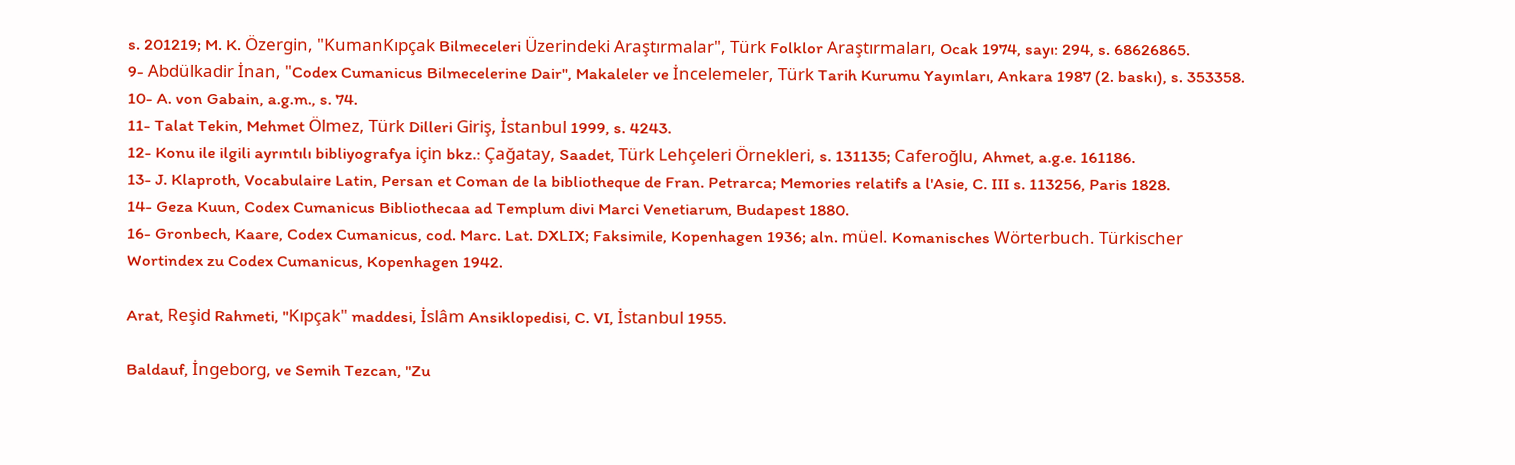s. 201219; M. K. Özergin, "KumanKıpçak Bilmeceleri Üzerindeki Araştırmalar", Türk Folklor Araştırmaları, Ocak 1974, sayı: 294, s. 68626865.
9- Abdülkadir İnan, "Codex Cumanicus Bilmecelerine Dair", Makaleler ve İncelemeler, Türk Tarih Kurumu Yayınları, Ankara 1987 (2. baskı), s. 353358.
10- A. von Gabain, a.g.m., s. 74.
11- Talat Tekin, Mehmet Ölmez, Türk Dilleri Giriş, İstanbul 1999, s. 4243.
12- Konu ile ilgili ayrıntılı bibliyografya için bkz.: Çağatay, Saadet, Türk Lehçeleri Örnekleri, s. 131135; Caferoğlu, Ahmet, a.g.e. 161186.
13- J. Klaproth, Vocabulaire Latin, Persan et Coman de la bibliotheque de Fran. Petrarca; Memories relatifs a l'Asie, C. III s. 113256, Paris 1828.
14- Geza Kuun, Codex Cumanicus Bibliothecaa ad Templum divi Marci Venetiarum, Budapest 1880.
16- Gronbech, Kaare, Codex Cumanicus, cod. Marc. Lat. DXLIX; Faksimile, Kopenhagen 1936; aln. müel. Komanisches Wörterbuch. Türkischer Wortindex zu Codex Cumanicus, Kopenhagen 1942.

Arat, Reşid Rahmeti, "Kıpçak" maddesi, İslâm Ansiklopedisi, C. VI, İstanbul 1955.

Baldauf, İngeborg, ve Semih Tezcan, "Zu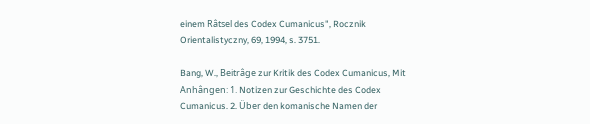einem Râtsel des Codex Cumanicus", Rocznik Orientalistyczny, 69, 1994, s. 3751.

Bang, W., Beitrâge zur Kritik des Codex Cumanicus, Mit Anhângen: 1. Notizen zur Geschichte des Codex Cumanicus. 2. Über den komanische Namen der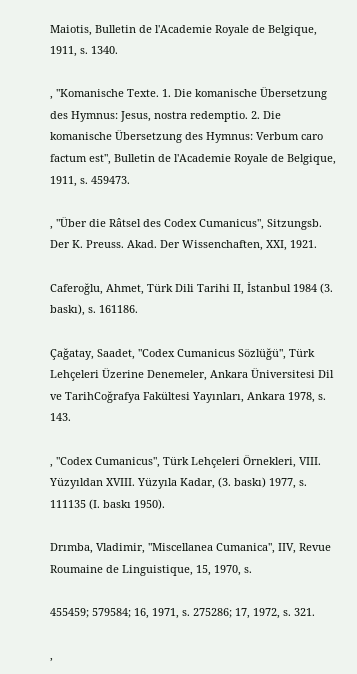Maiotis, Bulletin de l'Academie Royale de Belgique, 1911, s. 1340.

, "Komanische Texte. 1. Die komanische Übersetzung des Hymnus: Jesus, nostra redemptio. 2. Die komanische Übersetzung des Hymnus: Verbum caro factum est", Bulletin de l'Academie Royale de Belgique, 1911, s. 459473.

, "Über die Râtsel des Codex Cumanicus", Sitzungsb. Der K. Preuss. Akad. Der Wissenchaften, XXI, 1921.

Caferoğlu, Ahmet, Türk Dili Tarihi II, İstanbul 1984 (3. baskı), s. 161186.

Çağatay, Saadet, "Codex Cumanicus Sözlüğü", Türk Lehçeleri Üzerine Denemeler, Ankara Üniversitesi Dil ve TarihCoğrafya Fakültesi Yayınları, Ankara 1978, s. 143.

, "Codex Cumanicus", Türk Lehçeleri Örnekleri, VIII. Yüzyıldan XVIII. Yüzyıla Kadar, (3. baskı) 1977, s. 111135 (I. baskı 1950).

Drımba, Vladimir, "Miscellanea Cumanica", IIV, Revue Roumaine de Linguistique, 15, 1970, s.

455459; 579584; 16, 1971, s. 275286; 17, 1972, s. 321.

,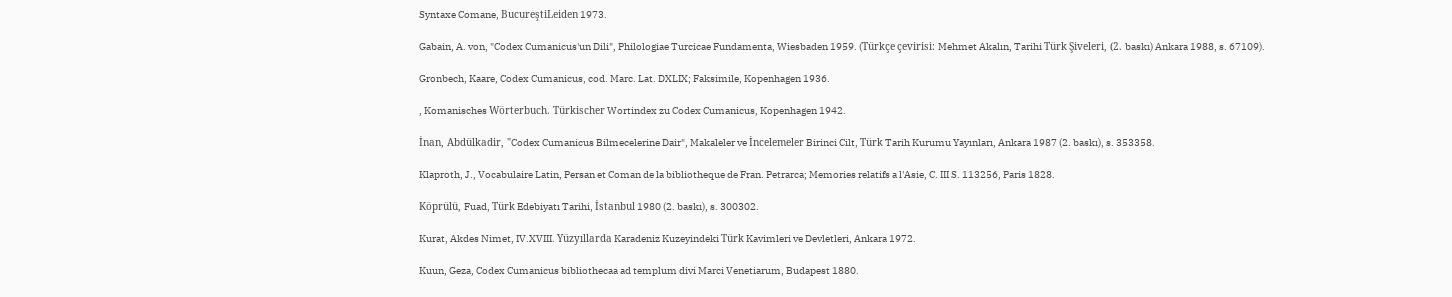Syntaxe Comane, BucureştiLeiden 1973.

Gabain, A. von, "Codex Cumanicus'un Dili", Philologiae Turcicae Fundamenta, Wiesbaden 1959. (Türkçe çevirisi: Mehmet Akalın, Tarihi Türk Şiveleri, (2. baskı) Ankara 1988, s. 67109).

Gronbech, Kaare, Codex Cumanicus, cod. Marc. Lat. DXLIX; Faksimile, Kopenhagen 1936.

, Komanisches Wörterbuch. Türkischer Wortindex zu Codex Cumanicus, Kopenhagen 1942.

İnan, Abdülkadir, "Codex Cumanicus Bilmecelerine Dair", Makaleler ve İncelemeler Birinci Cilt, Türk Tarih Kurumu Yayınları, Ankara 1987 (2. baskı), s. 353358.

Klaproth, J., Vocabulaire Latin, Persan et Coman de la bibliotheque de Fran. Petrarca; Memories relatifs a l'Asie, C. III S. 113256, Paris 1828.

Köprülü, Fuad, Türk Edebiyatı Tarihi, İstanbul 1980 (2. baskı), s. 300302.

Kurat, Akdes Nimet, IV.XVIII. Yüzyıllarda Karadeniz Kuzeyindeki Türk Kavimleri ve Devletleri, Ankara 1972.

Kuun, Geza, Codex Cumanicus bibliothecaa ad templum divi Marci Venetiarum, Budapest 1880.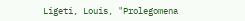Ligeti, Louis, "Prolegomena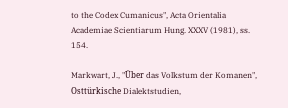to the Codex Cumanicus", Acta Orientalia Academiae Scientiarum Hung. XXXV (1981), ss. 154.

Markwart, J., "Über das Volkstum der Komanen", Osttürkische Dialektstudien,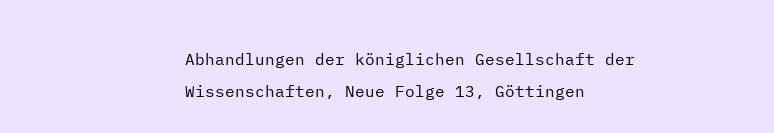Abhandlungen der königlichen Gesellschaft der Wissenschaften, Neue Folge 13, Göttingen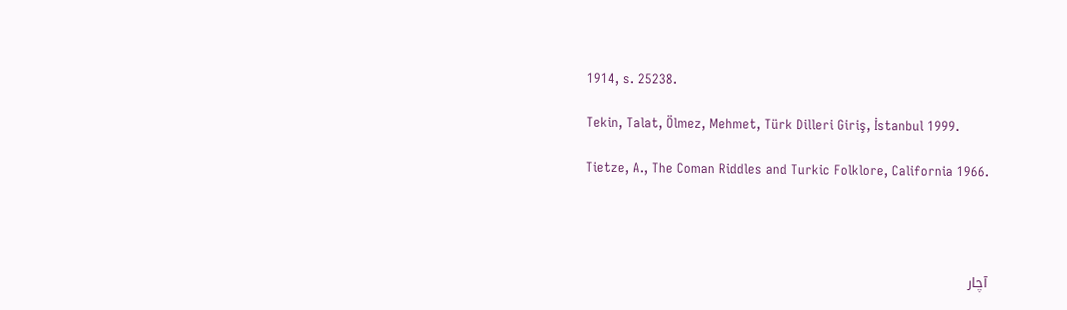1914, s. 25238.

Tekin, Talat, Ölmez, Mehmet, Türk Dilleri Giriş, İstanbul 1999.

Tietze, A., The Coman Riddles and Turkic Folklore, California 1966.




آچار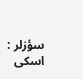سؤزلر : اسکی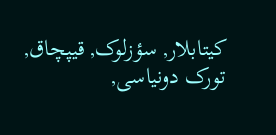کیتابلار, سؤزلوک, قیپچاق, تورک دونیاسی,